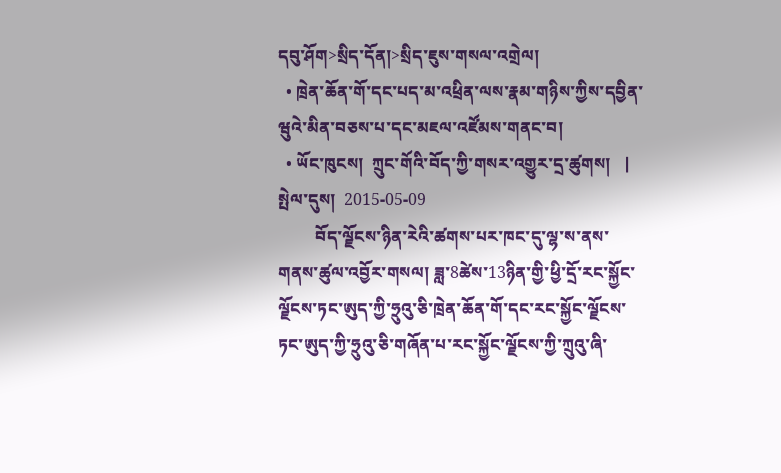དབུ་ཤོག>སྲིད་དོན།>སྲིད་ཇུས་གསལ་འགྲེལ།
  • ཁྲེན་ཆོན་གོ་དང་པད་མ་འཕྲིན་ལས་རྣམ་གཉིས་ཀྱིས་དབྱིན་ཝུའེ་མིན་བཅས་པ་དང་མཇལ་འཛོམས་གནང་བ།
  • ཡོང་ཁུངས།  ཀྲུང་གོའི་བོད་ཀྱི་གསར་འགྱུར་དྲ་ཚུགས།   |     སྤེལ་དུས།  2015-05-09
         བོད་ལྗོངས་ཉིན་རེའི་ཚགས་པར་ཁང་དུ་ལྷ་ས་ནས་གནས་ཚུལ་འབྱོར་གསལ། ཟླ་8ཚེས་13ཉིན་གྱི་ཕྱི་དྲོ་རང་སྐྱོང་ལྗོངས་ཏང་ཨུད་ཀྱི་ཧྲུའུ་ཅི་ཁྲེན་ཆོན་གོ་དང་རང་སྐྱོང་ལྗོངས་ཏང་ཨུད་ཀྱི་ཧྲུའུ་ཅི་གཞོན་པ་རང་སྐྱོང་ལྗོངས་ཀྱི་ཀྲུའུ་ཞི་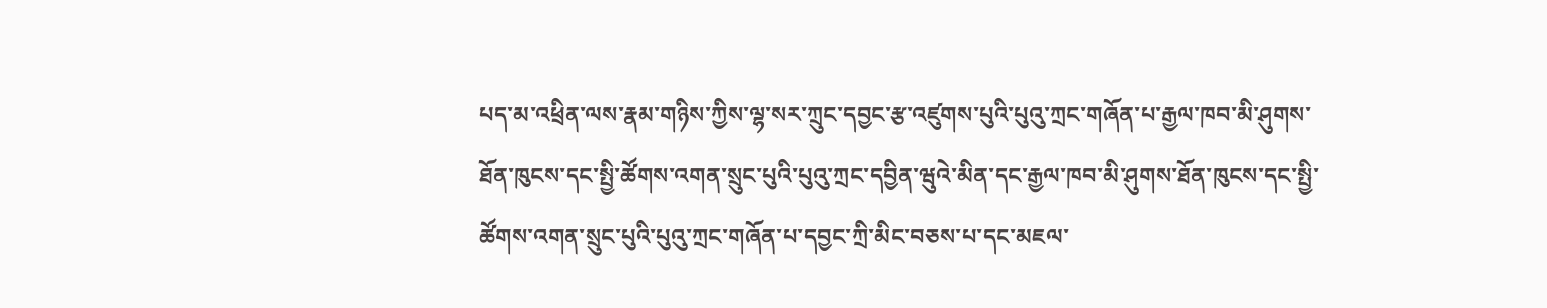པད་མ་འཕྲིན་ལས་རྣམ་གཉིས་ཀྱིས་ལྷ་སར་ཀྲུང་དབྱང་རྩ་འཛུགས་པུའི་པུའུ་ཀྲང་གཞོན་པ་རྒྱལ་ཁབ་མི་ཤུགས་ཐོན་ཁུངས་དང་སྤྱི་ཚོགས་འགན་སྲུང་པུའི་པུའུ་ཀྲང་དབྱིན་ཝུའེ་མིན་དང་རྒྱལ་ཁབ་མི་ཤུགས་ཐོན་ཁུངས་དང་སྤྱི་ཚོགས་འགན་སྲུང་པུའི་པུའུ་ཀྲང་གཞོན་པ་དབྱང་ཀྲི་མིང་བཅས་པ་དང་མཇལ་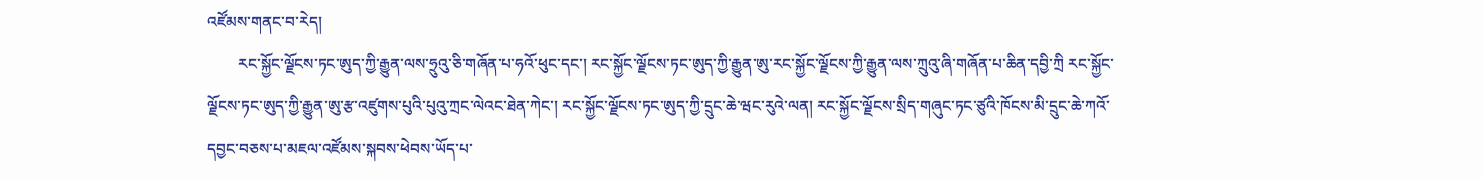འཛོམས་གནང་བ་རེད།
        རང་སྐྱོང་ལྗོངས་ཏང་ཨུད་ཀྱི་རྒྱུན་ལས་ཧྲུའུ་ཅི་གཞོན་པ་ཧའོ་ཕུང་དང་། རང་སྐྱོང་ལྗོངས་ཏང་ཨུད་ཀྱི་རྒྱུན་ཨུ་རང་སྐྱོང་ལྗོངས་ཀྱི་རྒྱུན་ལས་ཀྲུའུ་ཞི་གཞོན་པ་ཆིན་དབྱི་ཀྲི རང་སྐྱོང་ལྗོངས་ཏང་ཨུད་ཀྱི་རྒྱུན་ཨུ་རྩ་འཛུགས་པུའི་པུའུ་ཀྲང་ལེའང་ཐེན་ཀེང་། རང་སྐྱོང་ལྗོངས་ཏང་ཨུད་ཀྱི་དྲུང་ཆེ་ཝང་རུའེ་ལན། རང་སྐྱོང་ལྗོངས་སྲིད་གཞུང་ཏང་ཙུའི་ཁོངས་མི་དྲུང་ཆེ་ཀའོ་དབྱང་བཅས་པ་མཇལ་འཛོམས་སྐབས་ཕེབས་ཡོད་པ་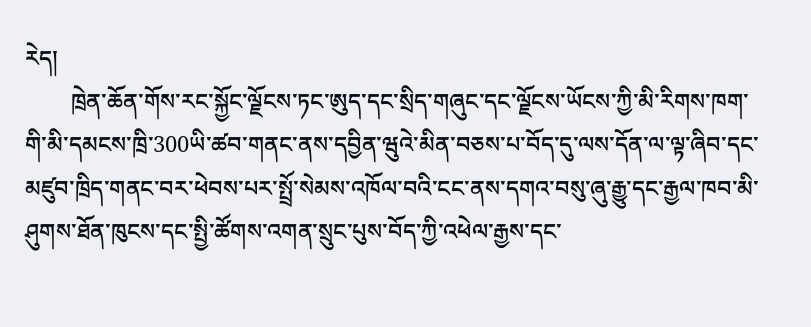རེད།
        ཁྲེན་ཆོན་གོས་རང་སྐྱོང་ལྗོངས་ཏང་ཨུད་དང་སྲིད་གཞུང་དང་ལྗོངས་ཡོངས་ཀྱི་མི་རིགས་ཁག་གི་མི་དམངས་ཁྲི་300ཡི་ཚབ་གནང་ནས་དབྱིན་ཝུའེ་མིན་བཅས་པ་བོད་དུ་ལས་དོན་ལ་ལྟ་ཞིབ་དང་མཛུབ་ཁྲིད་གནང་བར་ཕེབས་པར་སྤྲོ་སེམས་འཁོལ་བའི་ངང་ནས་དགའ་བསུ་ཞུ་རྒྱུ་དང་རྒྱལ་ཁབ་མི་ཤུགས་ཐོན་ཁུངས་དང་སྤྱི་ཚོགས་འགན་སྲུང་པུས་བོད་ཀྱི་འཕེལ་རྒྱས་དང་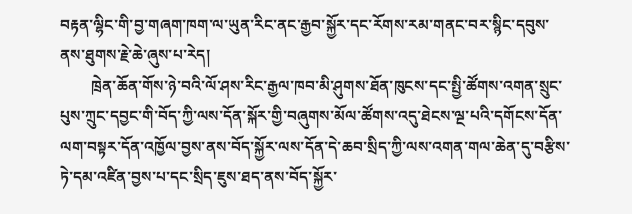བརྟན་ལྷིང་གི་བྱ་གཞག་ཁག་ལ་ཡུན་རིང་ནང་རྒྱབ་སྐྱོར་དང་རོགས་རམ་གནང་བར་སྙིང་དབུས་ནས་ཐུགས་རྗེ་ཆེ་ཞུས་པ་རེད།
        ཁྲེན་ཆོན་གོས་ཉེ་བའི་ལོ་ཤས་རིང་རྒྱལ་ཁབ་མི་ཤུགས་ཐོན་ཁུངས་དང་སྤྱི་ཚོགས་འགན་སྲུང་པུས་ཀྲུང་དབྱང་གི་བོད་ཀྱི་ལས་དོན་སྐོར་གྱི་བཞུགས་མོལ་ཚོགས་འདུ་ཐེངས་ལྔ་པའི་དགོངས་དོན་ལག་བསྟར་དོན་འཁྱོལ་བྱས་ནས་བོད་སྐྱོར་ལས་དོན་དེ་ཆབ་སྲིད་ཀྱི་ལས་འགན་གལ་ཆེན་དུ་བརྩིས་ཏེ་དམ་འཛིན་བྱས་པ་དང་སྲིད་ཇུས་ཐད་ནས་བོད་སྐྱོར་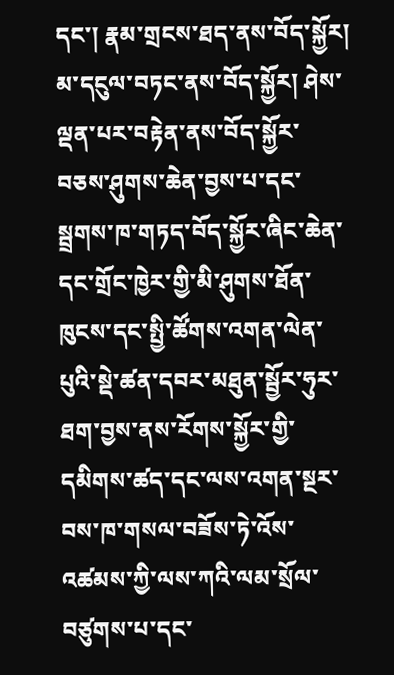དང་། རྣམ་གྲངས་ཐད་ནས་བོད་སྐྱོར། མ་དངུལ་བཏང་ནས་བོད་སྐྱོར། ཤེས་ལྡན་པར་བརྟེན་ནས་བོད་སྐྱོར་བཅས་ཤུགས་ཆེན་བྱས་པ་དང་སྦྲགས་ཁ་གཏད་བོད་སྐྱོར་ཞིང་ཆེན་དང་གྲོང་ཁྱེར་གྱི་མི་ཤུགས་ཐོན་ཁུངས་དང་སྤྱི་ཚོགས་འགན་ལེན་པུའི་སྡེ་ཚན་དབར་མཐུན་སྦྱོར་ཧུར་ཐག་བྱས་ནས་རོགས་སྐྱོར་གྱི་དམིགས་ཚད་དང་ལས་འགན་སྔར་བས་ཁ་གསལ་བཟོས་ཏེ་འོས་འཚམས་ཀྱི་ལས་ཀའི་ལམ་སྲོལ་བཙུགས་པ་དང་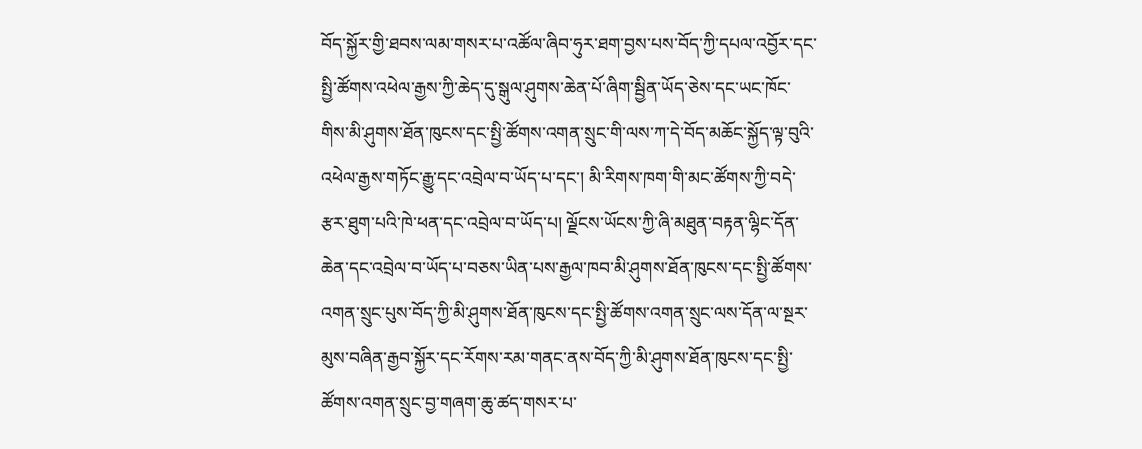བོད་སྐྱོར་གྱི་ཐབས་ལམ་གསར་པ་འཚོལ་ཞིབ་ཧུར་ཐག་བྱས་པས་བོད་ཀྱི་དཔལ་འབྱོར་དང་སྤྱི་ཚོགས་འཕེལ་རྒྱས་ཀྱི་ཆེད་དུ་སྒུལ་ཤུགས་ཆེན་པོ་ཞིག་སྦྱིན་ཡོད་ཅེས་དང་ཡང་ཁོང་གིས་མི་ཤུགས་ཐོན་ཁུངས་དང་སྤྱི་ཚོགས་འགན་སྲུང་གི་ལས་ཀ་དེ་བོད་མཆོང་སྐྱོད་ལྟ་བུའི་འཕེལ་རྒྱས་གཏོང་རྒྱུ་དང་འབྲེལ་བ་ཡོད་པ་དང་། མི་རིགས་ཁག་གི་མང་ཚོགས་ཀྱི་བདེ་རྩར་ཐུག་པའི་ཁེ་ཕན་དང་འབྲེལ་བ་ཡོད་པ། ལྗོངས་ཡོངས་ཀྱི་ཞི་མཐུན་བརྟན་ལྷིང་དོན་ཆེན་དང་འབྲེལ་བ་ཡོད་པ་བཅས་ཡིན་པས་རྒྱལ་ཁབ་མི་ཤུགས་ཐོན་ཁུངས་དང་སྤྱི་ཚོགས་འགན་སྲུང་པུས་བོད་ཀྱི་མི་ཤུགས་ཐོན་ཁུངས་དང་སྤྱི་ཚོགས་འགན་སྲུང་ལས་དོན་ལ་སྔར་མུས་བཞིན་རྒྱབ་སྐྱོར་དང་རོགས་རམ་གནང་ནས་བོད་ཀྱི་མི་ཤུགས་ཐོན་ཁུངས་དང་སྤྱི་ཚོགས་འགན་སྲུང་བྱ་གཞག་ཆུ་ཚད་གསར་པ་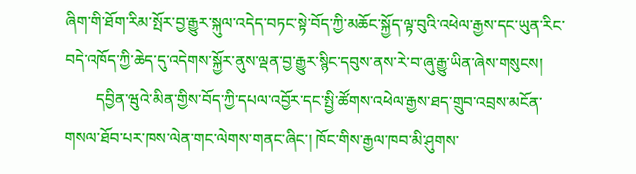ཞིག་གི་ཐོག་རིམ་སྤོར་བྱ་རྒྱུར་སྐུལ་འདེད་བཏང་སྟེ་བོད་ཀྱི་མཆོང་སྐྱོད་ལྟ་བུའི་འཕེལ་རྒྱས་དང་ཡུན་རིང་བདེ་འཁོད་ཀྱི་ཆེད་དུ་འདེགས་སྐྱོར་ནུས་ལྡན་བྱ་རྒྱུར་སྙིང་དབུས་ནས་རེ་བ་ཞུ་རྒྱུ་ཡིན་ཞེས་གསུངས།
        དབྱིན་ཝུའེ་མིན་གྱིས་བོད་ཀྱི་དཔལ་འབྱོར་དང་སྤྱི་ཚོགས་འཕེལ་རྒྱས་ཐད་གྲུབ་འབྲས་མངོན་གསལ་ཐོབ་པར་ཁས་ལེན་གང་ལེགས་གནང་ཞིང་། ཁོང་གིས་རྒྱལ་ཁབ་མི་ཤུགས་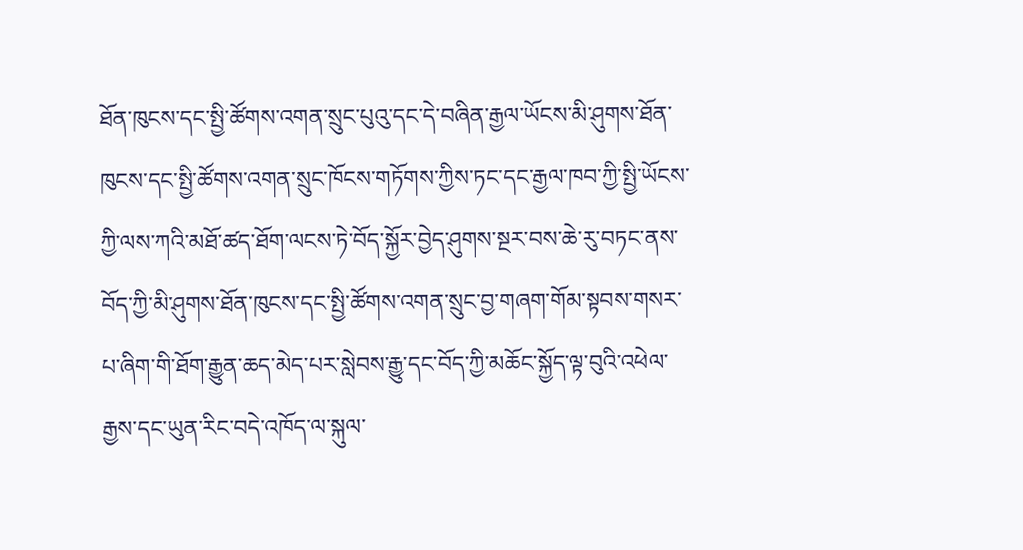ཐོན་ཁུངས་དང་སྤྱི་ཚོགས་འགན་སྲུང་པུའུ་དང་དེ་བཞིན་རྒྱལ་ཡོངས་མི་ཤུགས་ཐོན་ཁུངས་དང་སྤྱི་ཚོགས་འགན་སྲུང་ཁོངས་གཏོགས་ཀྱིས་ཏང་དང་རྒྱལ་ཁབ་ཀྱི་སྤྱི་ཡོངས་ཀྱི་ལས་ཀའི་མཐོ་ཚད་ཐོག་ལངས་ཏེ་བོད་སྐྱོར་བྱེད་ཤུགས་སྔར་བས་ཆེ་རུ་བཏང་ནས་བོད་ཀྱི་མི་ཤུགས་ཐོན་ཁུངས་དང་སྤྱི་ཚོགས་འགན་སྲུང་བྱ་གཞག་གོམ་སྟབས་གསར་པ་ཞིག་གི་ཐོག་རྒྱུན་ཆད་མེད་པར་སླེབས་རྒྱུ་དང་བོད་ཀྱི་མཆོང་སྐྱོད་ལྟ་བུའི་འཕེལ་རྒྱས་དང་ཡུན་རིང་བདེ་འཁོད་ལ་སྐུལ་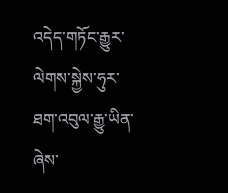འདེད་གཏོང་རྒྱུར་ལེགས་སྐྱེས་ཧུར་ཐག་འབུལ་རྒྱུ་ཡིན་ཞེས་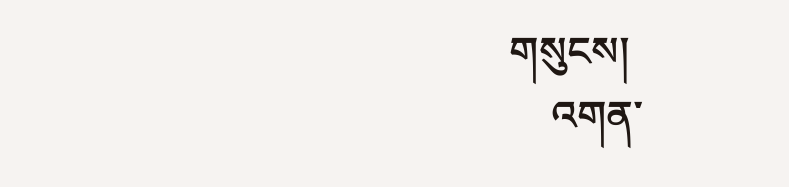གསུངས།
    འགན་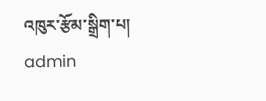འཁུར་རྩོམ་སྒྲིག་པ། admin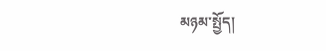མཉམ་སྤྱོད།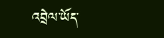འབྲེལ་ཡོད་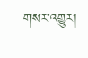གསར་འགྱུར།